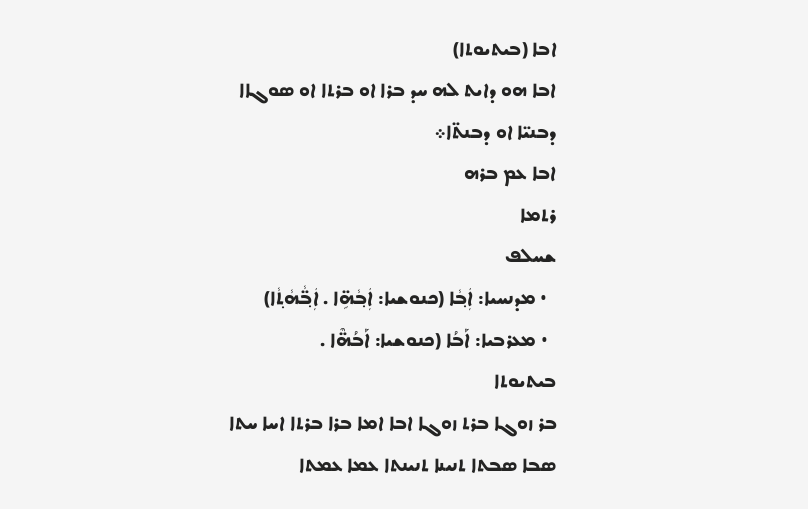ܐܒܐ (ܒܝܬܝܘܬܐ)
ܐܒܐ ܗܘ ܕܐܝܬ ܠܗ ܚܕ ܒܪܐ ܐܘ ܒܪܬܐ ܐܘ ܣܘܓܐܐ ܕܒܢܝ̈ܐ ܐܘ ܕܒܢܬ̈ܐ܀
ܐܒܐ ܥܡ ܒܪܗ
ܪܬܡܐ
ܫܚܠܦ
  • ܡܕܢܚܝܐ: ܐܲܒ݂ܵܐ (ܟܢܘܫܝܐ: ܐܲܒ݂ܵܗܹ̈ܐ . ܐܲܒ݂̈ܵܗܵܬ݂ܵܐ)
  • ܡܥܪܒܝܐ: ܐܰܒܳܐ (ܟܢܘܫܝܐ: ܐܰܒܳܗ̈ܶܐ .
ܒܝܬܝܘܬܐ
ܒܪ ܙܘܓܐ ܒܪܬ ܙܘܓܐ ܐܒܐ ܐܡܐ ܒܪܐ ܒܪܬܐ ܐܚܐ ܚܬܐ ܣܒܐ ܣܒܬܐ ܬܢܝܢܐ ܬܢܝܢܬܐ ܥܡܐ ܥܡܬܐ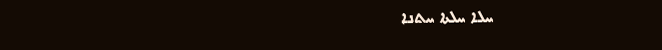ܚܠܐ ܚܠܬܐ ܚܬܢܐ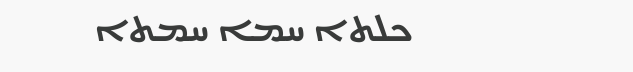ܟܠܬܐ ܚܡܐ ܚܡܬܐ